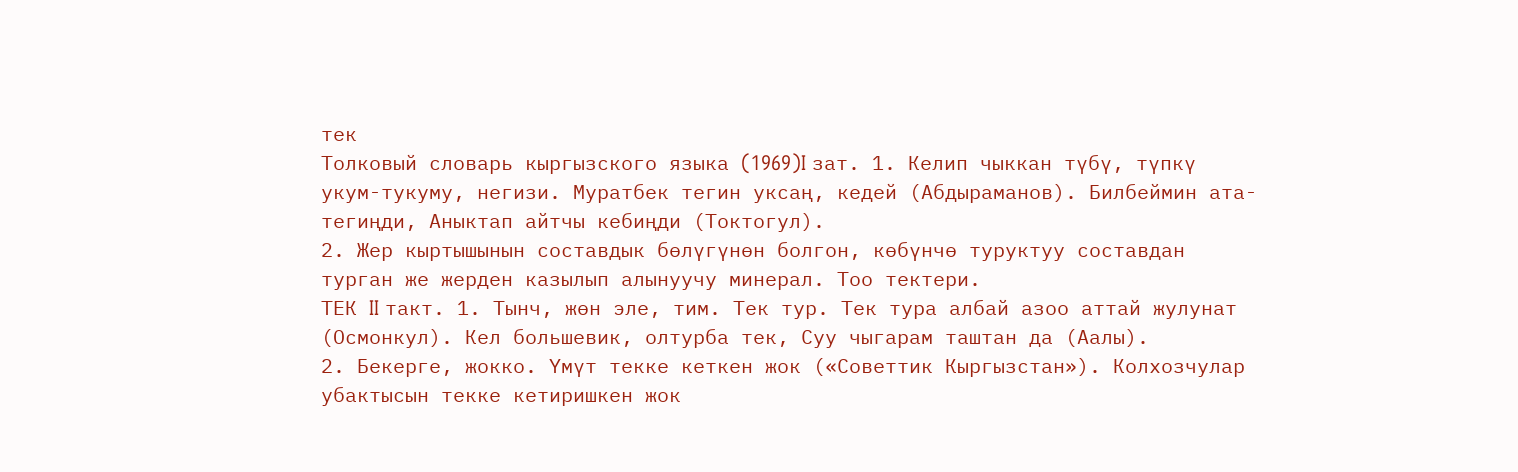тек
Толковый словарь кыргызского языка (1969)I зат. 1. Келип чыккан түбү, түпкү укум-тукуму, негизи. Муратбек тегин уксаң, кедей (Абдыраманов). Билбеймин ата-тегиңди, Аныктап айтчы кебиңди (Токтогул).
2. Жер кыртышынын составдык бөлүгүнөн болгон, көбүнчө туруктуу составдан турган же жерден казылып алынуучу минерал. Тоо тектери.
ТЕК II такт. 1. Тынч, жөн эле, тим. Тек тур. Тек тура албай азоо аттай жулунат (Осмонкул). Кел большевик, олтурба тек, Суу чыгарам таштан да (Аалы).
2. Бекерге, жокко. Үмүт текке кеткен жок («Советтик Кыргызстан»). Колхозчулар убактысын текке кетиришкен жок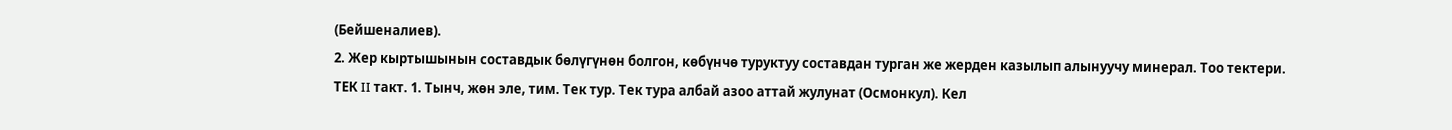(Бейшеналиев).
2. Жер кыртышынын составдык бөлүгүнөн болгон, көбүнчө туруктуу составдан турган же жерден казылып алынуучу минерал. Тоо тектери.
ТЕК II такт. 1. Тынч, жөн эле, тим. Тек тур. Тек тура албай азоо аттай жулунат (Осмонкул). Кел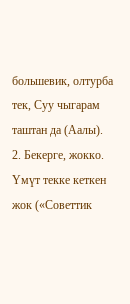большевик, олтурба тек, Суу чыгарам таштан да (Аалы).
2. Бекерге, жокко. Үмүт текке кеткен жок («Советтик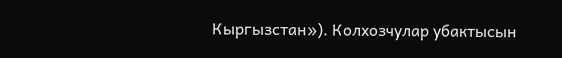Кыргызстан»). Колхозчулар убактысын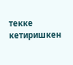текке кетиришкен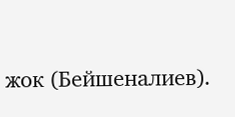жок (Бейшеналиев).